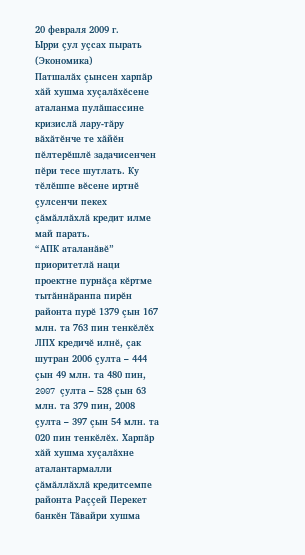20 февраля 2009 г.
Ырри çул уçсах пырать (Экономика)
Патшалăх çынсен харпăр хăй хушма хуçалăхĕсене аталанма пулăшассине кризислă лару-тăру вăхăтĕнче те хăйĕн пĕлтерĕшлĕ задачисенчен пĕри тесе шутлать. Ку тĕлĕшпе вĕсене иртнĕ çулсенчи пекех çăмăллăхлă кредит илме май парать.
“АПК аталанăвĕ” приоритетлă наци проектне пурнăçа кĕртме тытăннăранпа пирĕн районта пурĕ 1379 çын 167 млн. та 763 пин тенкĕлĕх ЛПХ кредичĕ илнĕ, çак шутран 2006 çулта – 444 çын 49 млн. та 480 пин, 2007 çулта – 528 çын 63 млн. та 379 пин, 2008 çулта – 397 çын 54 млн. та 020 пин тенкĕлĕх. Харпăр хăй хушма хуçалăхне аталантармалли çăмăллăхлă кредитсемпе районта Раççей Перекет банкĕн Тăвайри хушма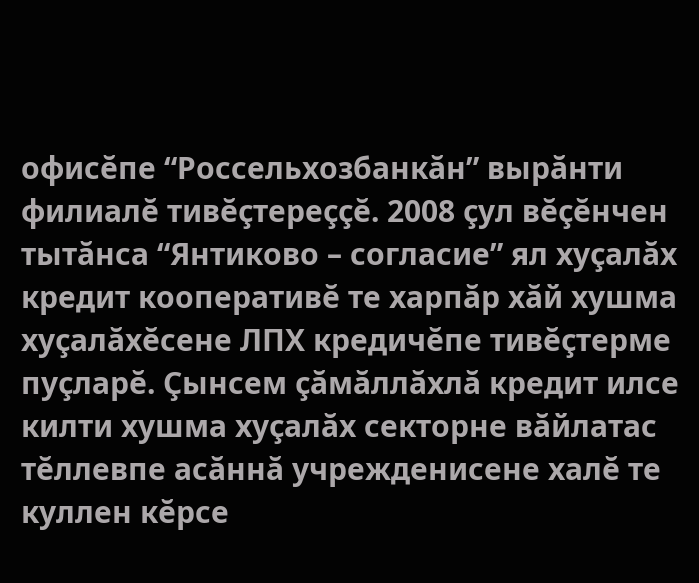офисĕпе “Россельхозбанкăн” вырăнти филиалĕ тивĕçтереççĕ. 2008 çул вĕçĕнчен тытăнса “Янтиково – согласие” ял хуçалăх кредит кооперативĕ те харпăр хăй хушма хуçалăхĕсене ЛПХ кредичĕпе тивĕçтерме пуçларĕ. Çынсем çăмăллăхлă кредит илсе килти хушма хуçалăх секторне вăйлатас тĕллевпе асăннă учрежденисене халĕ те куллен кĕрсе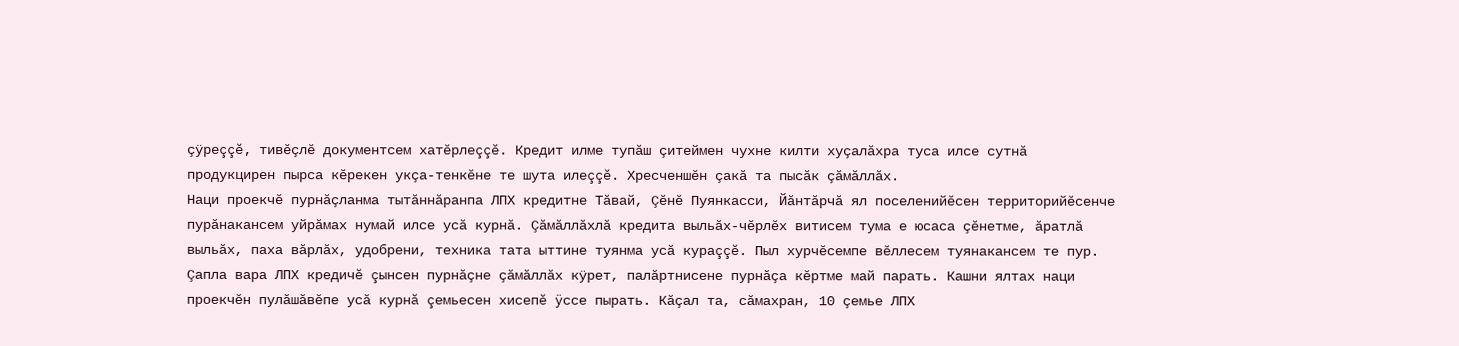çÿреççĕ, тивĕçлĕ документсем хатĕрлеççĕ. Кредит илме тупăш çитеймен чухне килти хуçалăхра туса илсе сутнă продукцирен пырса кĕрекен укçа-тенкĕне те шута илеççĕ. Хресченшĕн çакă та пысăк çăмăллăх.
Наци проекчĕ пурнăçланма тытăннăранпа ЛПХ кредитне Тăвай, Çĕнĕ Пуянкасси, Йăнтăрчă ял поселенийĕсен территорийĕсенче пурăнакансем уйрăмах нумай илсе усă курнă. Çăмăллăхлă кредита выльăх-чĕрлĕх витисем тума е юсаса çĕнетме, ăратлă выльăх, паха вăрлăх, удобрени, техника тата ыттине туянма усă кураççĕ. Пыл хурчĕсемпе вĕллесем туянакансем те пур.
Çапла вара ЛПХ кредичĕ çынсен пурнăçне çăмăллăх кÿрет, палăртнисене пурнăçа кĕртме май парать. Кашни ялтах наци проекчĕн пулăшăвĕпе усă курнă çемьесен хисепĕ ÿссе пырать. Кăçал та, сăмахран, 10 çемье ЛПХ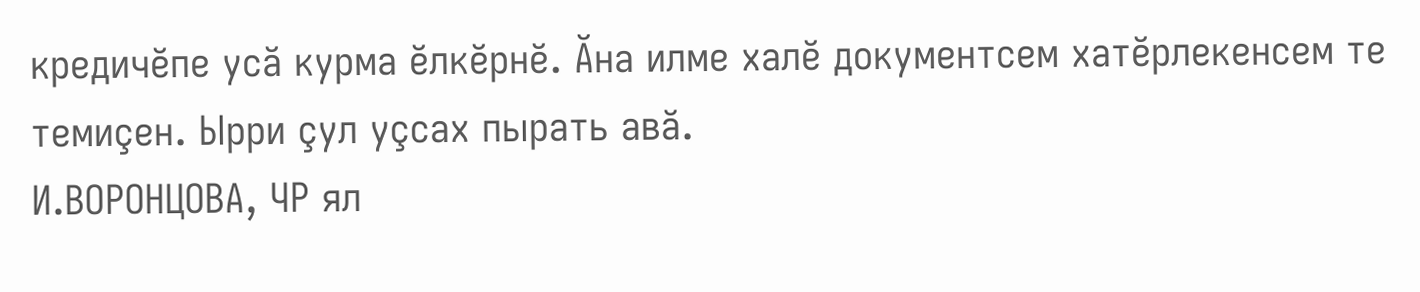кредичĕпе усă курма ĕлкĕрнĕ. Ăна илме халĕ документсем хатĕрлекенсем те темиçен. Ырри çул уçсах пырать авă.
И.ВОРОНЦОВА, ЧР ял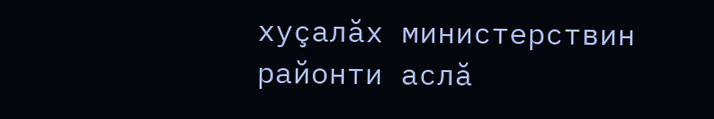хуçалăх министерствин районти аслă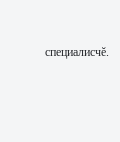специалисчĕ.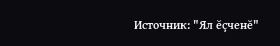Источник: "Ял ĕçченĕ"